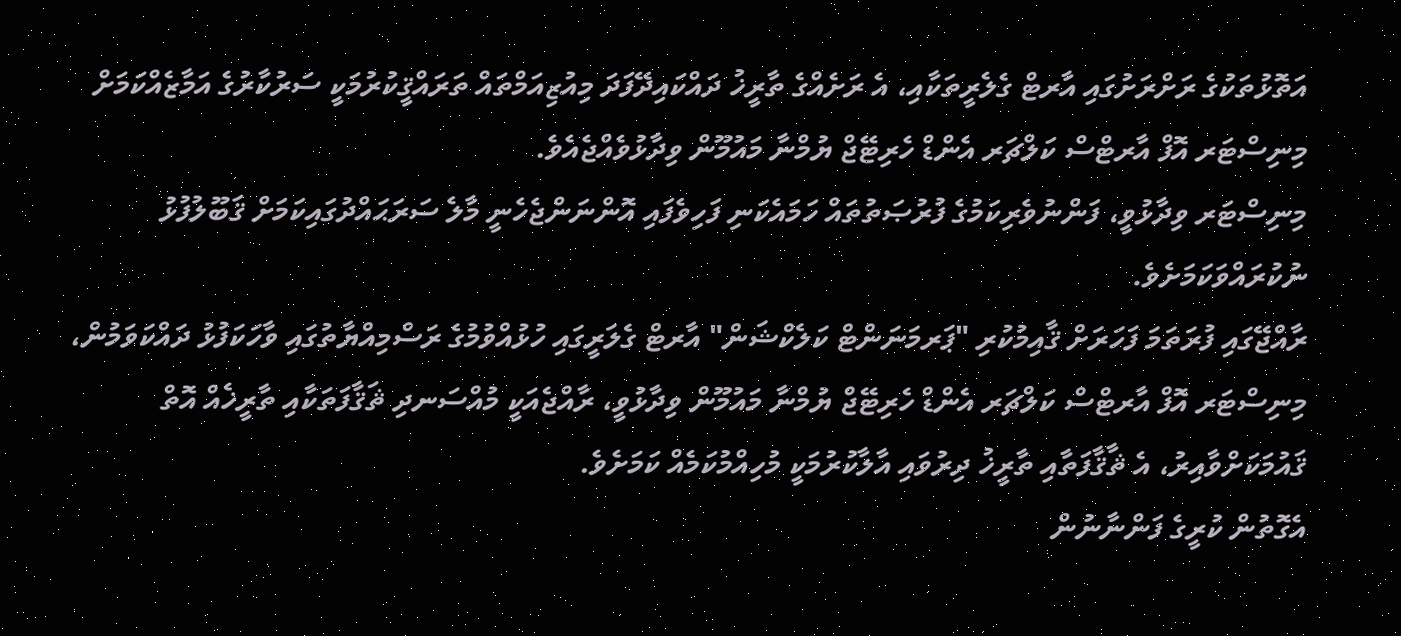އަތޮޅުތަކުގެ ރަށްރަށުގައި އާރޓް ގެލެރީތަކާއި، އެ ރަށެއްގެ ތާރީޚު ދައްކައިދޭފަދަ މިއުޒިއަމްތައް ތަރައްޤީކުރުމަކީ ސަރުކާރުގެ އަމާޒެއްކަމަށް މިނިސްޓަރ އޮފް އާރޓްސް ކަލްޗަރ އެންޑް ހެރިޓޭޖް ޔުމްނާ މައުމޫން ވިދާޅުވެއްޖެއެވެ.
މިނިސްޓަރ ވިދާޅުވީ، ފަންނުވެރިކަމުގެ ފުރުޞަތުތައް ހަމައެކަނި ފަހިވެފައި އޮންނަންޖެހެނީ މާލެ ސަރަޙައްދުގައިކަމަށް ޤަބޫލުފުޅު ނުކުރައްވަކަމަށެވެ.
ރާއްޖޭގައި ފުރަތަމަ ފަހަރަށް ޤާއިމުކުރި "ޕަރމަނަންޓް ކަލެކްޝަން" އާރޓް ގެލަރީގައި ހުޅުއްވުމުގެ ރަސްމިއްޔާތުގައި ވާހަކަފުޅު ދައްކަވަމުން، މިނިސްޓަރ އޮފް އާރޓްސް ކަލްޗަރ އެންޑް ހެރިޓޭޖް ޔުމްނާ މައުމޫން ވިދާޅުވީ، ރާއްޖެއަކީ މުއްސަނދި ޘަޤާފަތަކާއި ތާރީޚެއް އޮތް ޤައުމަކަށްވާއިރު، އެ ޘާޤާފަތާއި ތާރީޚު ދިރުވައި އާލާކުރުމަކީ މުހިއްމުކަމެއް ކަމަށެވެ.
އެގޮތުން ކުރީގެ ފަންނާނުން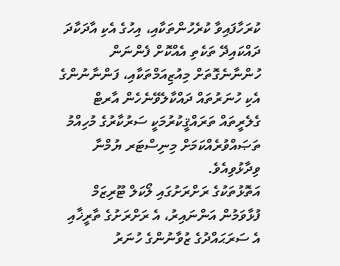ކުރަހާފައިވާ ކުރެހުންތަކާއި، އިހުގެ އެކި އާދަކާދަ ދައްކައިދޭ ތަކެތި އެއްކޮށް ފެންނަން ހުންނާނެގޮތަށް މިއުޒިއަމްތަކާއި، ފަންނާނުންގެ އެކި ހުނަރުތައް ދައްކާލެވޭނެހެން އާރޓް ގެލެރީތައް ތަރައްޤީކުރުމަކީ ސަރުކާރުގެ މުހިއްމު ތަޞައްވުރެއްކަމަށް މިނިސްޓަރ ޔުމްނާ ވިދާޅުވިއެވެ.
އަތޮޅުތަކުގެ ރަށްރަށުގައި ލޯކަލް ޓޫރިޒަމް ފުޅާވަމުން އަންނައިރު، އެ ރަށްރަށުގެ ތާރީޚާއި އެ ސަރަޙައްދުގެ ޒުވާނުންގެ ހުނަރު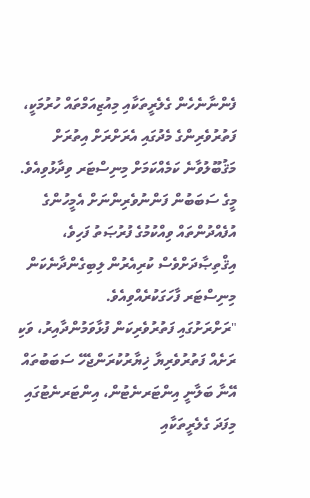ފެންނާނެހެން ގެލެރީތަކާއި މިއުޒިއަމްތައް ހުރުމަކީ، ފަތުރުވެރިންގެ މެދުގައި އެރަށްރަށް އިތުރަށް މަޤުބޫލުވާނެ ކަމެއްކަމަށް މިނިސްޓަރ ވިދާޅުވިއެވެ.
މީގެ ސަބަބުން ފަންނުވެރިންނަށް އެމީހުންގެ އުފެއްދުންތައް ވިއްކުމުގެ ފުރުޞަތު ފަހިވެ، އިޤްތިޞާދަށްވެސް ކުރިއެރުން ލިބިގެންދާނެކަން މިނިސްޓަރ ފާހަގަކުރެއްވިއެވެ.
"ރަށްރަށުގައި ފަތުރުވެރިކަން ފުޅާވަމުންދާއިރު، ވަކި ރަށެއް ފަތުރުވެރިޔާ ޚިޔާރުކުރަންޖެހޭ ސަބަބުތައް އޭނާ ބަލާނީ އިންޓަރނެޓުން، އިންޓަރނެޓުގައި މިފަދަ ގެލެރީތަކާއި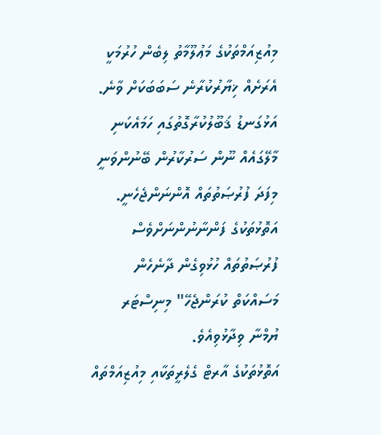މިއުޒިއަމްތަކުގެ މަޢުލޫމާތު ލިބެން ހުރުމަކީ އެރަށެއް ޚިޔާރުކުރާނެ ސަބަބަކަށް ވާނެ. އަޅުގަނޑު ޤަބޫލުކުރާގޮތުގައި ހަމައެކަނި މާލޭގައެއް ނޫން ސަރުކާރުން ބޭނުންވަނީ މިފަދަ ފުރުޞަތުތައް އޮންނަންޖެހެނީ. އަތޮޅުތަކުގެ ފަންނާނުންނަށްވެސް ފުރުޞަތުތައް ހުޅުވިގެން ދާނެހެން މަސައްކަތް ކުރަންޖެހޭ" މިނިސްޓަރ ޔުމްނާ ވިދާޅުވިއެވެ.
އަތޮޅުތަކުގެ އާރޓް ގެލެރީތަކާއި މިއުޒިއަމްތައް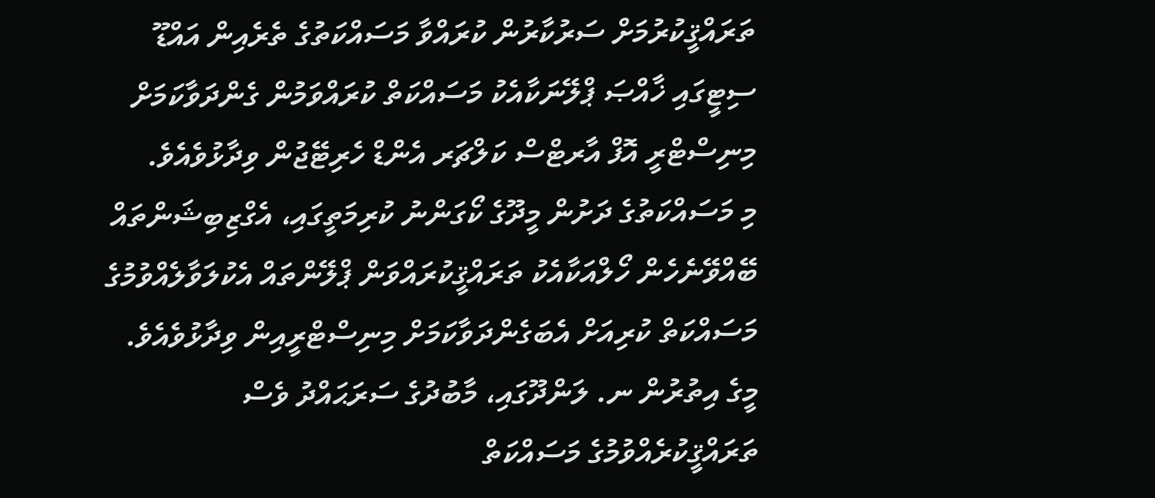ތަރައްޤީކުރުމަށް ސަރުކާރުން ކުރައްވާ މަސައްކަތުގެ ތެރެއިން އައްޑޫ ސިޓީގައި ޚާއްޞަ ޕްލޭނަކާއެކު މަސައްކަތް ކުރައްވަމުން ގެންދަވާކަމަށް މިނިސްޓްރީ އޮފް އާރޓްސް ކަލްޗަރ އެންޑް ހެރިޓޭޖުން ވިދާޅުވެއެވެ.
މި މަސައްކަތުގެ ދަށުން މީދޫގެ ކޯގަންނު ކުރިމަތީގައި، އެގްޒިބިޝަންތައް ބޭއްވޭނެހެން ހޯލްއަކާއެކު ތަރައްޤީކުރައްވަން ޕްލޭންތައް އެކުލަވާލެއްވުމުގެ މަސައްކަތް ކުރިއަށް އެބަގެންދަވާކަމަށް މިނިސްޓްރީއިން ވިދާޅުވެއެވެ.
މީގެ އިތުރުން ނ. ލަންދޫގައި، މާބުދުގެ ސަރަޙައްދު ވެސް ތަރައްޤީކުރެއްވުމުގެ މަސައްކަތް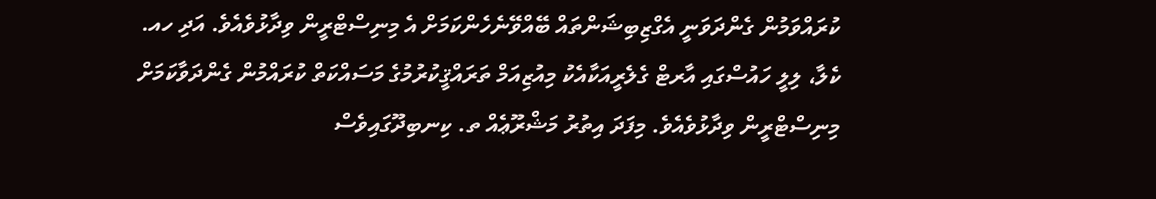ކުރައްވަމުން ގެންދަވަނީ އެގްޒިބިޝަންތައް ބޭއްވޭނެހެންކަމަށް އެ މިނިސްޓްރީން ވިދާޅުވެއެވެ. އަދި ހއ. ކެލާ، ލިލީ ހައުސްގައި އާރޓް ގެލެރީއަކާއެކު މިއުޒިއަމް ތަރައްޤީކުރުމުގެ މަސައްކަތް ކުރައްމުން ގެންދަވާކަމަށް މިނިސްޓްރީން ވިދާޅުވެއެވެ. މިފަދަ އިތުރު މަޝްރޫޢެއް ތ. ކިނބިދޫގައިވެސް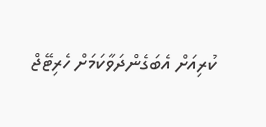ކުރިއަށް އެބަގެންދަވާކަމަށް ހެރިޓޭޖް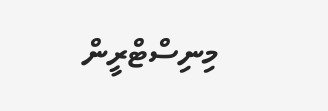މިނިސްޓްރީން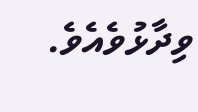ވިދާޅުވެއެވެ.